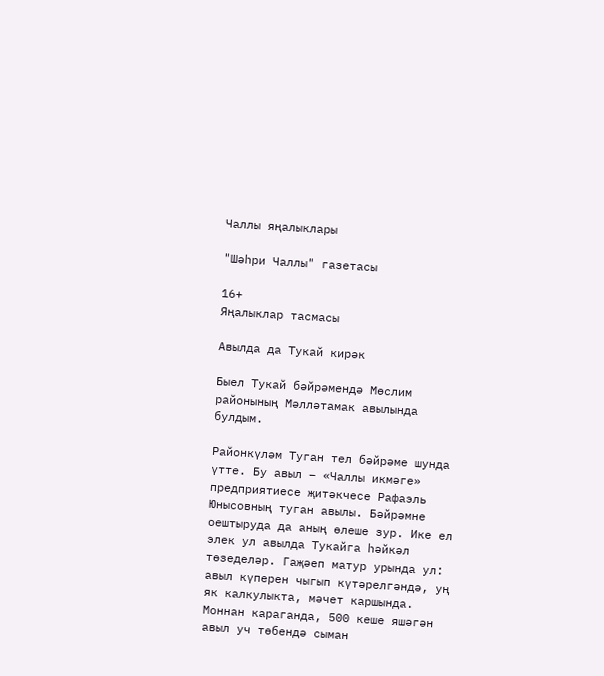Чаллы яңалыклары

"Шәһри Чаллы" газетасы

16+
Яңалыклар тасмасы

Авылда да Тукай кирәк

Быел Тукай бәйрәмендә Мөслим районының Мәлләтамак авылында булдым.

Районкүләм Туган тел бәйрәме шунда үтте. Бу авыл – «Чаллы икмәге» предприятиесе җитәкчесе Рафаэль Юнысовның туган авылы. Бәйрәмне оештыруда да аның өлеше зур. Ике ел элек ул авылда Тукайга һәйкәл төзеделәр. Гаҗәеп матур урында ул: авыл күперен чыгып күтәрелгәндә, уң як калкулыкта, мәчет каршында. Моннан караганда, 500 кеше яшәгән авыл уч төбендә сыман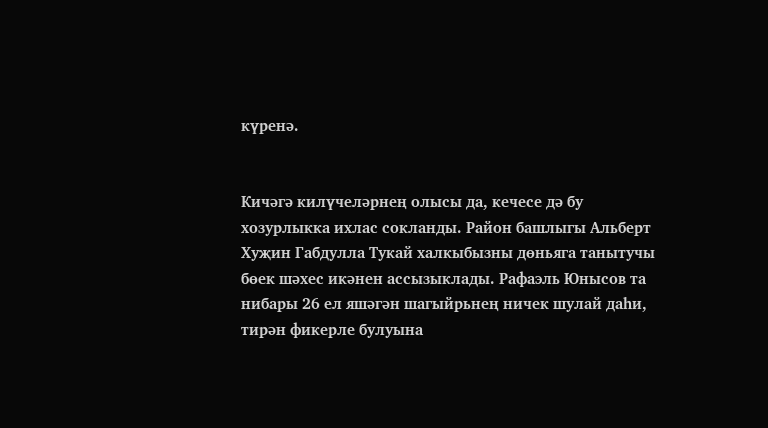күренә.


Кичәгә килүчеләрнең олысы да, кечесе дә бу хозурлыкка ихлас сокланды. Район башлыгы Альберт Хуҗин Габдулла Тукай халкыбызны дөньяга танытучы бөек шәхес икәнен ассызыклады. Рафаэль Юнысов та нибары 26 ел яшәгән шагыйрьнең ничек шулай даһи, тирән фикерле булуына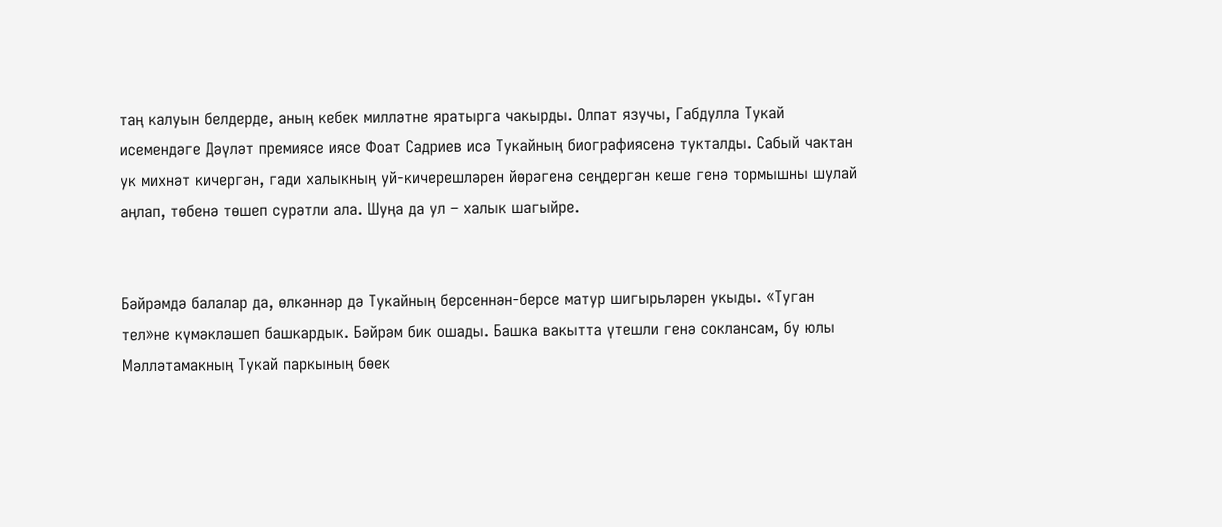таң калуын белдерде, аның кебек милләтне яратырга чакырды. Олпат язучы, Габдулла Тукай исемендәге Дәүләт премиясе иясе Фоат Садриев исә Тукайның биографиясенә тукталды. Сабый чактан ук михнәт кичергән, гади халыкның уй-кичерешләрен йөрәгенә сеңдергән кеше генә тормышны шулай аңлап, төбенә төшеп сурәтли ала. Шуңа да ул – халык шагыйре.


Бәйрәмдә балалар да, өлкәннәр дә Тукайның берсеннән-берсе матур шигырьләрен укыды. «Туган тел»не күмәкләшеп башкардык. Бәйрәм бик ошады. Башка вакытта үтешли генә соклансам, бу юлы Мәлләтамакның Тукай паркының бөек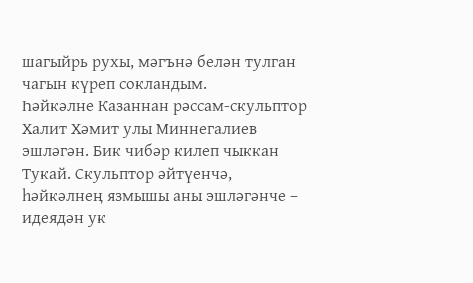шагыйрь рухы, мәгънә белән тулган чагын күреп сокландым.
Һәйкәлне Казаннан рәссам-скульптор Халит Хәмит улы Миннегалиев эшләгән. Бик чибәр килеп чыккан Тукай. Скульптор әйтүенчә, һәйкәлнең язмышы аны эшләгәнче – идеядән ук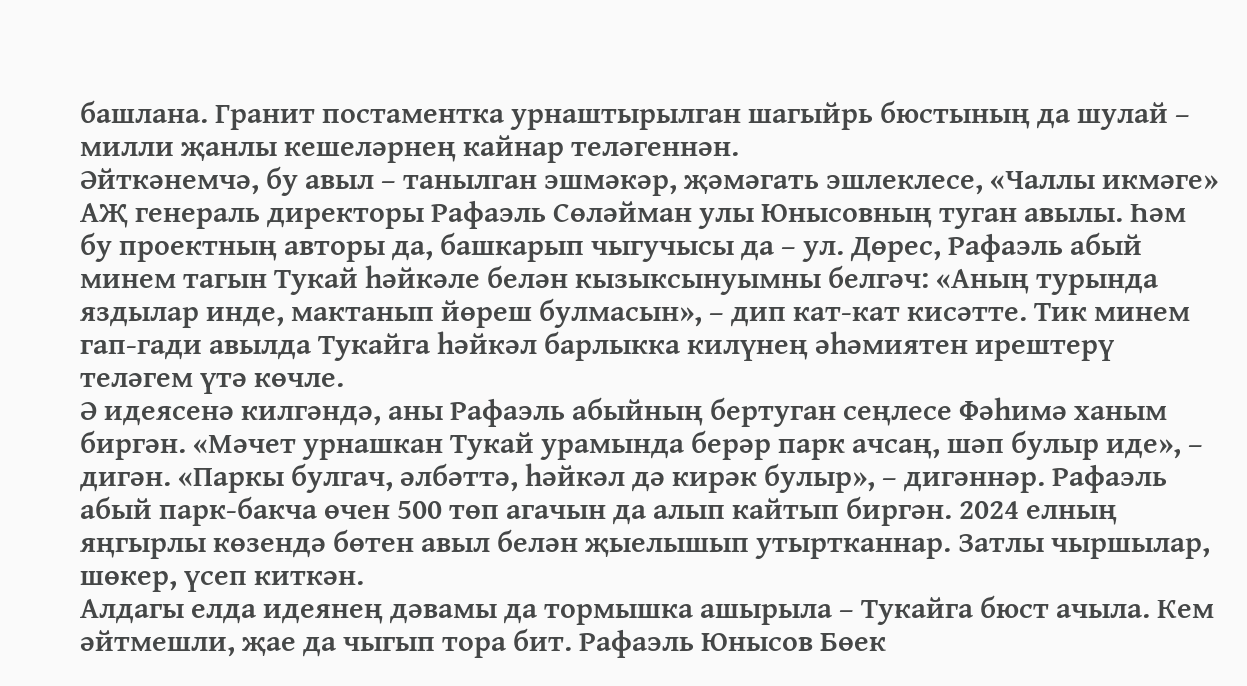башлана. Гранит постаментка урнаштырылган шагыйрь бюстының да шулай – милли җанлы кешеләрнең кайнар теләгеннән.
Әйткәнемчә, бу авыл – танылган эшмәкәр, җәмәгать эшлеклесе, «Чаллы икмәге» АҖ генераль директоры Рафаэль Сөләйман улы Юнысовның туган авылы. Һәм бу проектның авторы да, башкарып чыгучысы да – ул. Дөрес, Рафаэль абый минем тагын Тукай һәйкәле белән кызыксынуымны белгәч: «Аның турында яздылар инде, мактанып йөреш булмасын», – дип кат-кат кисәтте. Тик минем гап-гади авылда Тукайга һәйкәл барлыкка килүнең әһәмиятен ирештерү теләгем үтә көчле.
Ә идеясенә килгәндә, аны Рафаэль абыйның бертуган сеңлесе Фәһимә ханым биргән. «Мәчет урнашкан Тукай урамында берәр парк ачсаң, шәп булыр иде», – дигән. «Паркы булгач, әлбәттә, һәйкәл дә кирәк булыр», – дигәннәр. Рафаэль абый парк-бакча өчен 500 төп агачын да алып кайтып биргән. 2024 елның яңгырлы көзендә бөтен авыл белән җыелышып утыртканнар. Затлы чыршылар, шөкер, үсеп киткән.
Алдагы елда идеянең дәвамы да тормышка ашырыла – Тукайга бюст ачыла. Кем әйтмешли, җае да чыгып тора бит. Рафаэль Юнысов Бөек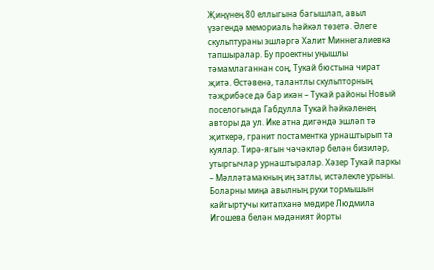Җиңүнең 80 еллыгына багышлап, авыл үзәгендә мемориаль һәйкәл төзетә. Әлеге скульптураны эшләргә Халит Миннегалиевка тапшыралар. Бу проектны уңышлы тәмамлаганнан соң, Тукай бюстына чират җитә. Өстәвенә, талантлы скульпторның тәҗрибәсе дә бар икән – Тукай районы Новый поселогында Габдулла Тукай һәйкәленең авторы да ул. Ике атна дигәндә эшләп тә җиткерә, гранит постаментка урнаштырып та куялар. Тирә-ягын чәчәкләр белән бизиләр, утыргычлар урнаштыралар. Хәзер Тукай паркы – Мәлләтамакның иң затлы, истәлекле урыны. Боларны миңа авылның рухи тормышын кайгыртучы китапханә мөдире Людмила Игошева белән мәдәният йорты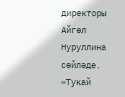директоры Айгөл Нуруллина сөйләде.
«Тукай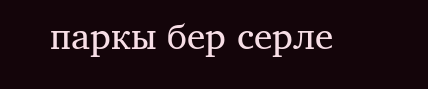паркы бер серле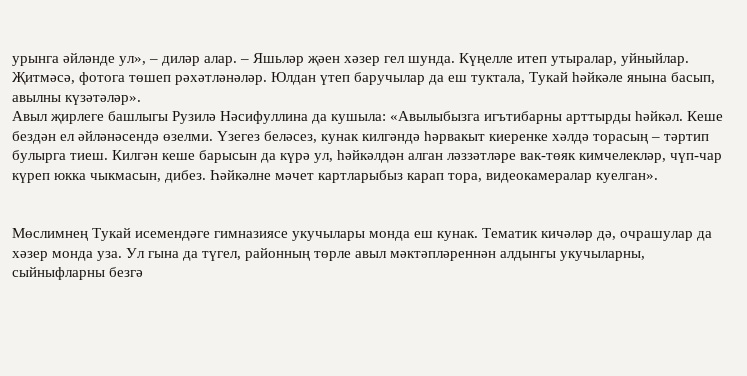урынга әйләнде ул», – диләр алар. – Яшьләр җәен хәзер гел шунда. Күңелле итеп утыралар, уйныйлар. Җитмәсә, фотога төшеп рәхәтләнәләр. Юлдан үтеп баручылар да еш туктала, Тукай һәйкәле янына басып, авылны күзәтәләр».
Авыл җирлеге башлыгы Рузилә Нәсифуллина да кушыла: «Авылыбызга игътибарны арттырды һәйкәл. Кеше бездән ел әйләнәсендә өзелми. Үзегез беләсез, кунак килгәндә һәрвакыт киеренке хәлдә торасың – тәртип булырга тиеш. Килгән кеше барысын да күрә ул, һәйкәлдән алган ләззәтләре вак-төяк кимчелекләр, чүп-чар күреп юкка чыкмасын, дибез. Һәйкәлне мәчет картларыбыз карап тора, видеокамералар куелган».


Мөслимнең Тукай исемендәге гимназиясе укучылары монда еш кунак. Тематик кичәләр дә, очрашулар да хәзер монда уза. Ул гына да түгел, районның төрле авыл мәктәпләреннән алдынгы укучыларны, сыйныфларны безгә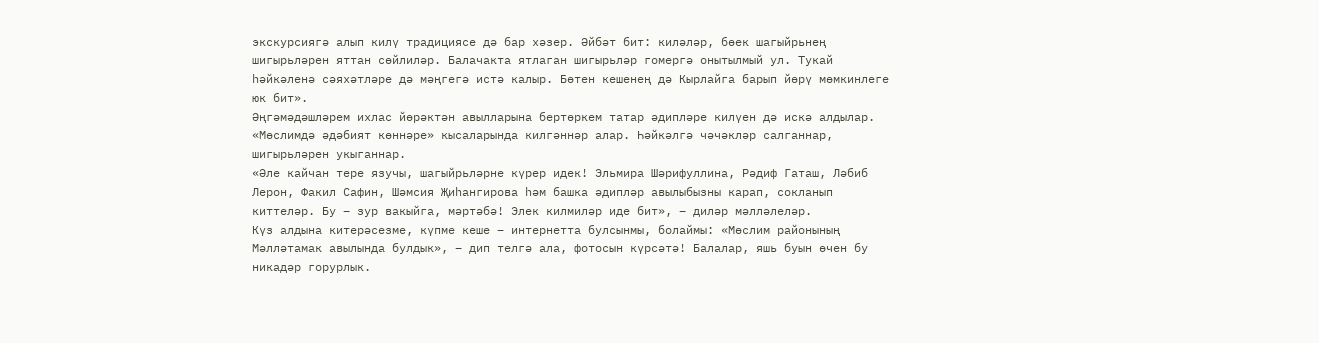экскурсиягә алып килү традициясе дә бар хәзер. Әйбәт бит: киләләр, бөек шагыйрьнең шигырьләрен яттан сөйлиләр. Балачакта ятлаган шигырьләр гомергә онытылмый ул. Тукай һәйкәленә сәяхәтләре дә мәңгегә истә калыр. Бөтен кешенең дә Кырлайга барып йөрү мөмкинлеге юк бит».
Әңгәмәдәшләрем ихлас йөрәктән авылларына бертөркем татар әдипләре килүен дә искә алдылар. «Мөслимдә әдәбият көннәре» кысаларында килгәннәр алар. Һәйкәлгә чәчәкләр салганнар, шигырьләрен укыганнар.
«Әле кайчан тере язучы, шагыйрьләрне күрер идек! Эльмира Шәрифуллина, Рәдиф Гаташ, Ләбиб Лерон, Факил Сафин, Шәмсия Җиһангирова һәм башка әдипләр авылыбызны карап, сокланып киттеләр. Бу – зур вакыйга, мәртәбә! Элек килмиләр иде бит», – диләр мәлләлеләр.
Күз алдына китерәсезме, күпме кеше – интернетта булсынмы, болаймы: «Мөслим районының Мәлләтамак авылында булдык», – дип телгә ала, фотосын күрсәтә! Балалар, яшь буын өчен бу никадәр горурлык.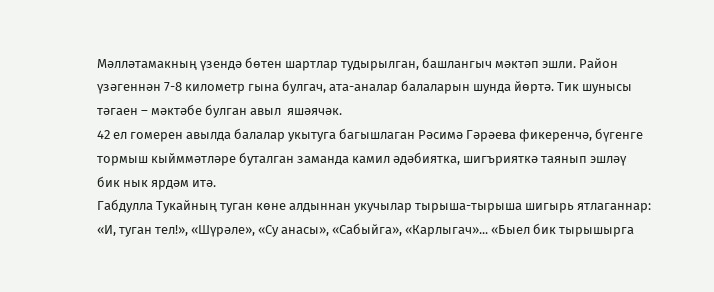Мәлләтамакның үзендә бөтен шартлар тудырылган, башлангыч мәктәп эшли. Район үзәгеннән 7-8 километр гына булгач, ата-аналар балаларын шунда йөртә. Тик шунысы тәгаен – мәктәбе булган авыл  яшәячәк.
42 ел гомерен авылда балалар укытуга багышлаган Рәсимә Гәрәева фикеренчә, бүгенге тормыш кыйммәтләре буталган заманда камил әдәбиятка, шигърияткә таянып эшләү бик нык ярдәм итә.
Габдулла Тукайның туган көне алдыннан укучылар тырыша-тырыша шигырь ятлаганнар: «И, туган тел!», «Шүрәле», «Су анасы», «Сабыйга», «Карлыгач»... «Быел бик тырышырга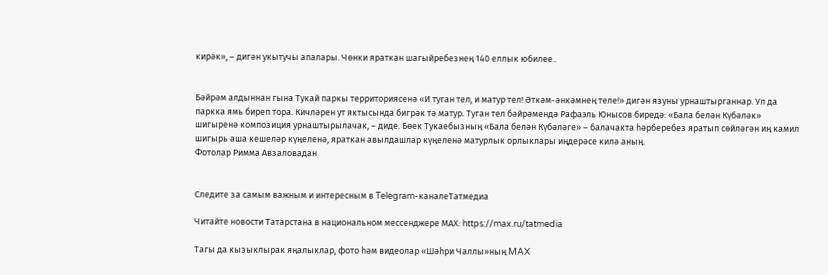кирәк», – дигән укытучы апалары. Чөнки яраткан шагыйребезнең 140 еллык юбилее..


Бәйрәм алдыннан гына Тукай паркы территориясенә «И туган тел, и матур тел! Әткәм-әнкәмнең теле!» дигән язуны урнаштырганнар. Ул да паркка ямь биреп тора. Кичләрен ут яктысында бигрәк тә матур. Туган тел бәйрәмендә Рафаэль Юнысов биредә: «Бала белән Күбәләк» шигыренә композиция урнаштырылачак, – диде. Бөек Тукаебызның «Бала белән Күбәләге» – балачакта һәрберебез яратып сөйләгән иң камил шигырь аша кешеләр күңеленә, яраткан авылдашлар күңеленә матурлык орлыклары иңдерәсе килә аның.
Фотолар Римма Авзаловадан


Следите за самым важным и интересным в Telegram-каналеТатмедиа

Читайте новости Татарстана в национальном мессенджере MАХ: https://max.ru/tatmedia

Тагы да кызыклырак яңалыклар, фото һәм видеолар «Шәһри Чаллы»ның MAX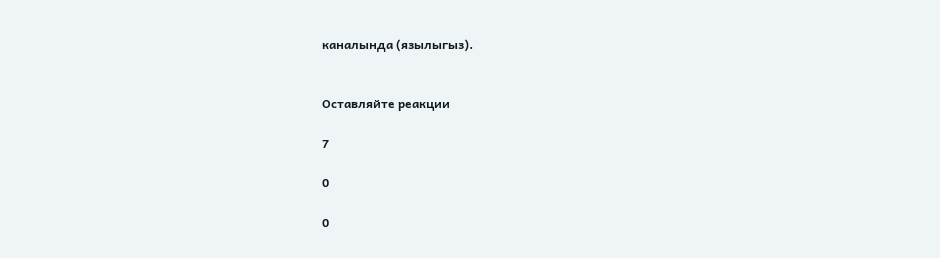каналында (язылыгыз).


Оставляйте реакции

7

0

0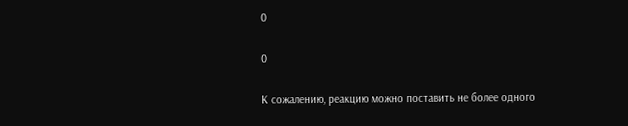0

0

К сожалению, реакцию можно поставить не более одного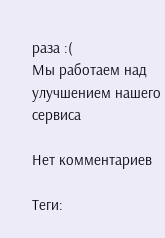раза :(
Мы работаем над улучшением нашего сервиса

Нет комментариев

Теги: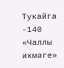Тукайга -140 «Чаллы икмәге»